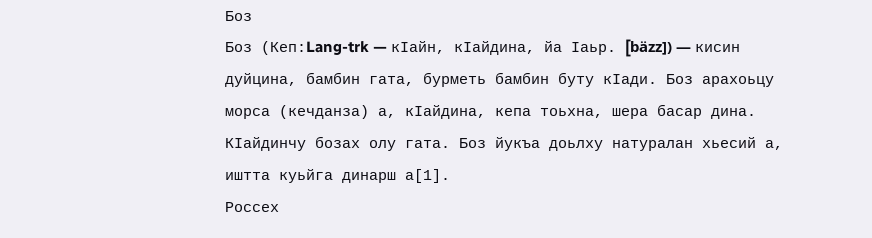Боз
Боз (Кеп:Lang-trk — кӀайн, кӀайдина, йа Ӏаьр. [bäzz]) — кисин дуйцина, бамбин гата, бурметь бамбин буту кӀади. Боз арахоьцу морса (кечданза) а, кӀайдина, кепа тоьхна, шера басар дина. КӀайдинчу бозах олу гата. Боз йукъа доьлху натуралан хьесий а, иштта куьйга динарш а[1].
Россех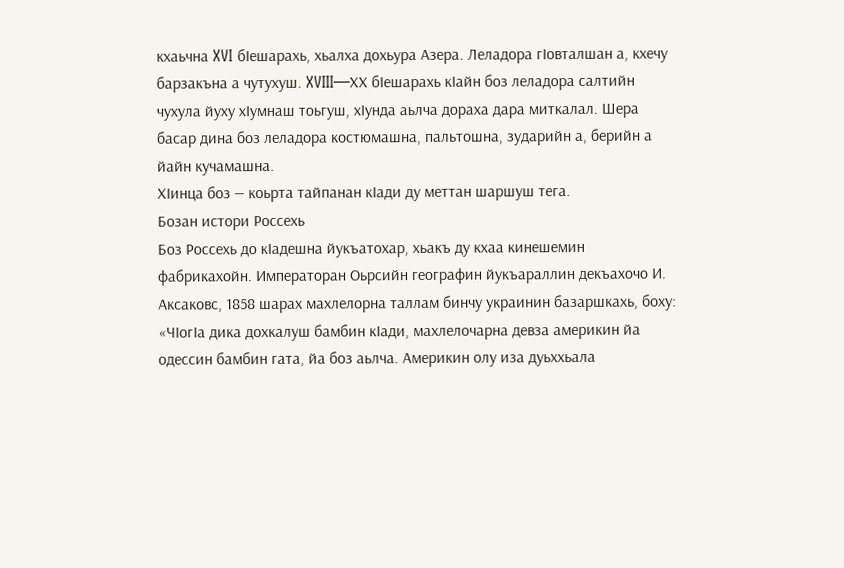кхаьчна XVI бӀешарахь, хьалха дохьура Азера. Леладора гӀовталшан а, кхечу барзакъна а чутухуш. XVIII—XХ бӀешарахь кӀайн боз леладора салтийн чухула йуху хӀумнаш тоьгуш, хӀунда аьлча дораха дара миткалал. Шера басар дина боз леладора костюмашна, пальтошна, зударийн а, берийн а йайн кучамашна.
ХӀинца боз — коьрта тайпанан кӀади ду меттан шаршуш тега.
Бозан истори Россехь
Боз Россехь до кӀадешна йукъатохар, хьакъ ду кхаа кинешемин фабрикахойн. Императоран Оьрсийн географин йукъараллин декъахочо И. Аксаковс, 1858 шарах махлелорна таллам бинчу украинин базаршкахь, боху:
«ЧӀогӀа дика дохкалуш бамбин кӀади, махлелочарна девза америкин йа одессин бамбин гата, йа боз аьлча. Америкин олу иза дуьххьала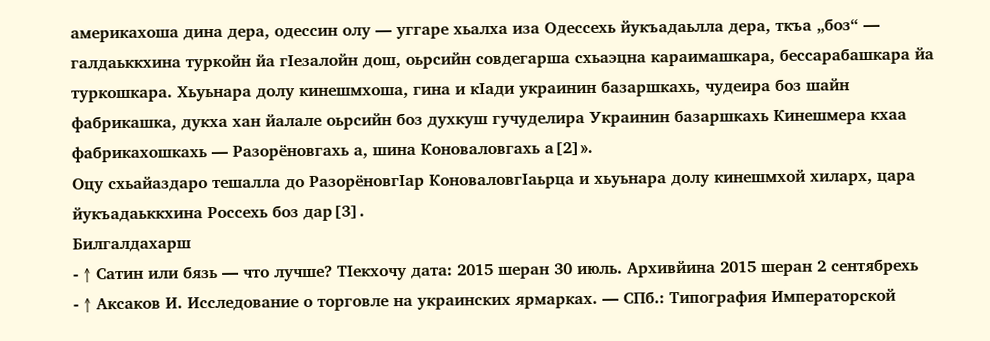америкахоша дина дера, одессин олу — уггаре хьалха иза Одессехь йукъадаьлла дера, ткъа „боз“ — галдаьккхина туркойн йа гӀезалойн дош, оьрсийн совдегарша схьаэцна караимашкара, бессарабашкара йа туркошкара. Хьуьнара долу кинешмхоша, гина и кӀади украинин базаршкахь, чудеира боз шайн фабрикашка, дукха хан йалале оьрсийн боз духкуш гучуделира Украинин базаршкахь Кинешмера кхаа фабрикахошкахь — Разорёновгахь а, шина Коноваловгахь а[2]».
Оцу схьайаздаро тешалла до РазорёновгӀар КоноваловгӀаьрца и хьуьнара долу кинешмхой хиларх, цара йукъадаьккхина Россехь боз дар[3].
Билгалдахарш
- ↑ Сатин или бязь — что лучше? ТӀекхочу дата: 2015 шеран 30 июль. Архивйина 2015 шеран 2 сентябрехь
- ↑ Аксаков И. Исследование о торговле на украинских ярмарках. — СПб.: Типография Императорской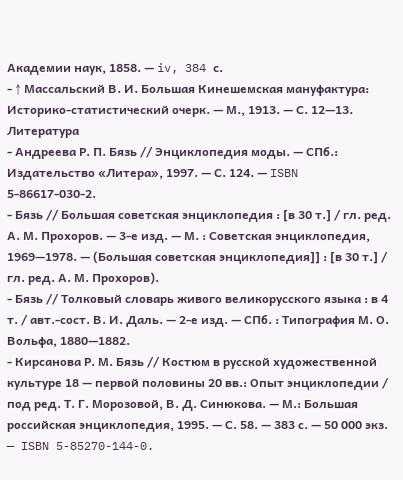Академии наук, 1858. — iv, 384 с.
- ↑ Массальский В. И. Большая Кинешемская мануфактура: Историко-статистический очерк. — М., 1913. — С. 12—13.
Литература
- Андреева Р. П. Бязь // Энциклопедия моды. — СПб.: Издательство «Литера», 1997. — С. 124. — ISBN 5-86617-030-2.
- Бязь // Большая советская энциклопедия : [в 30 т.] / гл. ред. А. М. Прохоров. — 3-е изд. — М. : Советская энциклопедия, 1969—1978. — (Большая советская энциклопедия]] : [в 30 т.] / гл. ред. А. М. Прохоров).
- Бязь // Толковый словарь живого великорусского языка : в 4 т. / авт.-сост. В. И. Даль. — 2-е изд. — СПб. : Типография М. О. Вольфа, 1880—1882.
- Кирсанова Р. М. Бязь // Костюм в русской художественной культуре 18 — первой половины 20 вв.: Опыт энциклопедии / под ред. Т. Г. Морозовой, В. Д. Синюкова. — М.: Большая российская энциклопедия, 1995. — С. 58. — 383 с. — 50 000 экз. — ISBN 5-85270-144-0.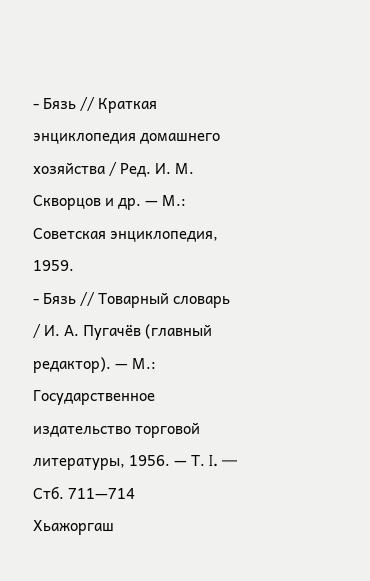- Бязь // Краткая энциклопедия домашнего хозяйства / Ред. И. М. Скворцов и др. — М.: Советская энциклопедия, 1959.
- Бязь // Товарный словарь / И. А. Пугачёв (главный редактор). — М.: Государственное издательство торговой литературы, 1956. — Т. I. — Стб. 711—714
Хьажоргаш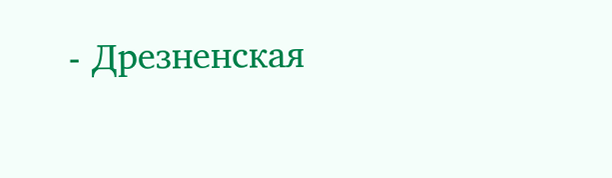- Дрезненская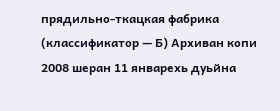прядильно-ткацкая фабрика (классификатор — Б) Архиван копи 2008 шеран 11 январехь дуьйна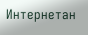Интернетан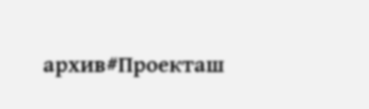архив#Проекташ